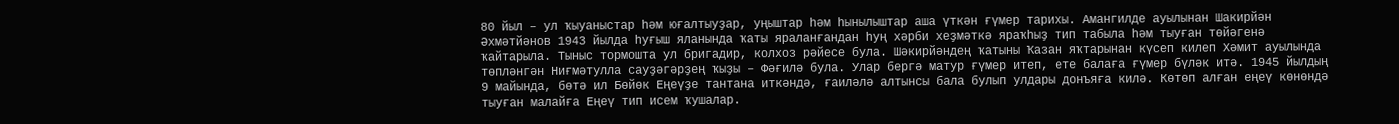80 йыл – ул ҡыуаныстар һәм юғалтыуҙар, уңыштар һәм һынылыштар аша үткән ғүмер тарихы. Амангилде ауылынан Шакирйән Әхмәтйәнов 1943 йылда һуғыш яланында ҡаты яраланғандан һуң хәрби хеҙмәткә яраҡһыҙ тип табыла һәм тыуған төйәгенә ҡайтарыла. Тыныс тормошта ул бригадир, колхоз рәйесе була. Шәкирйәндең ҡатыны Ҡазан яҡтарынан күсеп килеп Хәмит ауылында төпләнгән Ниғмәтулла сауҙәгәрҙең ҡыҙы – Фәғилә була. Улар бергә матур ғүмер итеп, ете балаға ғүмер бүләк итә. 1945 йылдың 9 майында, бөтә ил Бөйөк Еңеүҙе тантана иткәндә, ғаиләлә алтынсы бала булып улдары донъяға килә. Көтөп алған еңеү көнөндә тыуған малайға Еңеү тип исем ҡушалар.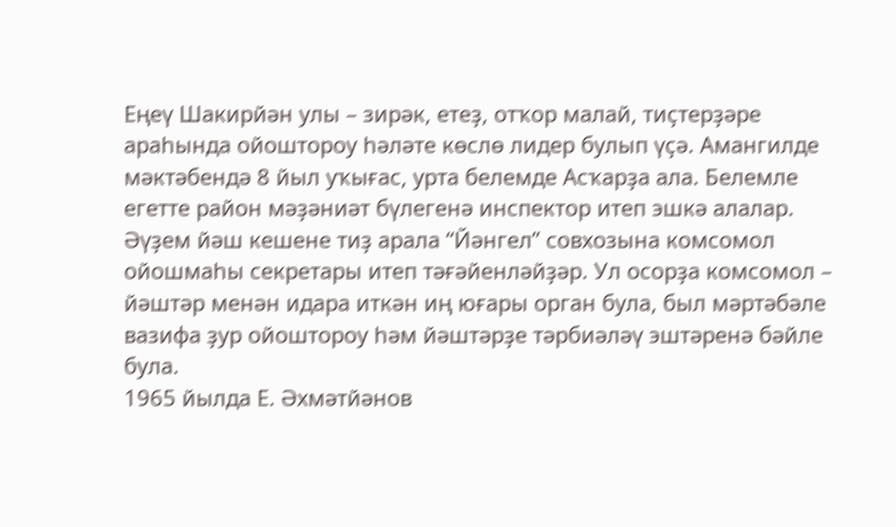Еңеү Шакирйән улы – зирәк, етеҙ, отҡор малай, тиҫтерҙәре араһында ойоштороу һәләте көслө лидер булып үҫә. Амангилде мәктәбендә 8 йыл уҡығас, урта белемде Асҡарҙа ала. Белемле егетте район мәҙәниәт бүлегенә инспектор итеп эшкә алалар. Әүҙем йәш кешене тиҙ арала “Йәнгел” совхозына комсомол ойошмаһы секретары итеп тәғәйенләйҙәр. Ул осорҙа комсомол – йәштәр менән идара иткән иң юғары орган була, был мәртәбәле вазифа ҙур ойоштороу һәм йәштәрҙе тәрбиәләү эштәренә бәйле була.
1965 йылда Е. Әхмәтйәнов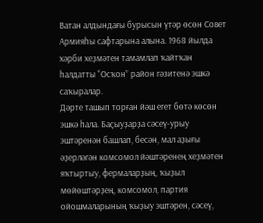Ватан алдындағы бурысын үтәр өсөн Совет Армияһы сафтарына алына. 1968 йылда хәрби хеҙмәтен тамамлап ҡайтҡан һалдатты “Осҡон” район гәзитенә эшкә саҡыралар.
Дәрте ташып торған йәш егет бөтә көсөн эшкә һала. Баҫыуҙарҙа сәсеү-урыу эштәренән башлап, бесән, мал аҙығы әҙерләгән комсомол йәштәренең хеҙмәтен яҡтыртыу, фермаларҙың, ҡыҙыл мөйөштәрҙең, комсомол, партия ойошмаларының ҡыҙыу эштәрен, сәсеү,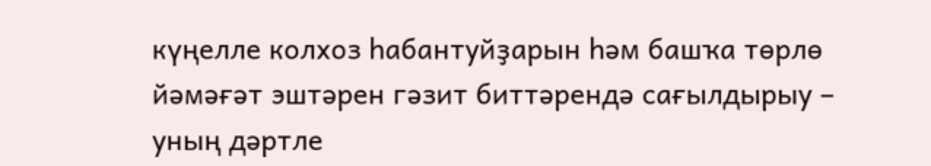күңелле колхоз һабантуйҙарын һәм башҡа төрлө йәмәғәт эштәрен гәзит биттәрендә сағылдырыу – уның дәртле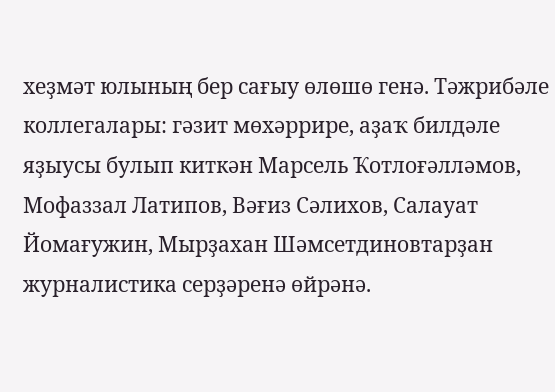хеҙмәт юлының бер сағыу өлөшө генә. Тәжрибәле коллегалары: гәзит мөхәррире, аҙаҡ билдәле яҙыусы булып киткән Марсель Ҡотлоғәлләмов, Мофаззал Латипов, Вәғиз Сәлихов, Салауат Йомағужин, Мырҙахан Шәмсетдиновтарҙан журналистика серҙәренә өйрәнә.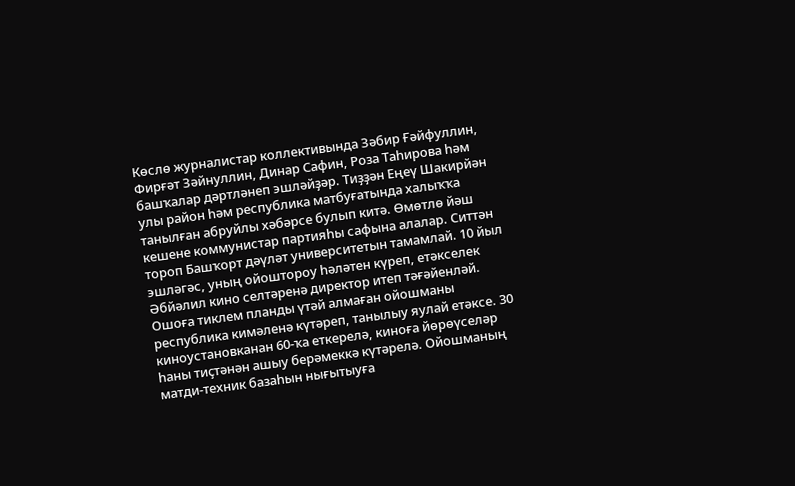Көслө журналистар коллективында Зәбир Ғәйфуллин, Фирғәт Зәйнуллин, Динар Сафин, Роза Таһирова һәм башҡалар дәртләнеп эшләйҙәр. Тиҙҙән Еңеү Шакирйән улы район һәм республика матбуғатында халыҡҡа танылған абруйлы хәбәрсе булып китә. Өмөтлө йәш кешене коммунистар партияһы сафына алалар. Ситтән тороп Башҡорт дәүләт университетын тамамлай. 10 йыл эшләгәс, уның ойоштороу һәләтен күреп, етәкселек Әбйәлил кино селтәренә директор итеп тәғәйенләй. Ошоға тиклем планды үтәй алмаған ойошманы республика кимәленә күтәреп, танылыу яулай етәксе. 30 киноустановканан 60-ҡа еткерелә, киноға йөрөүселәр һаны тиҫтәнән ашыу берәмеккә күтәрелә. Ойошманың матди-техник базаһын нығытыуға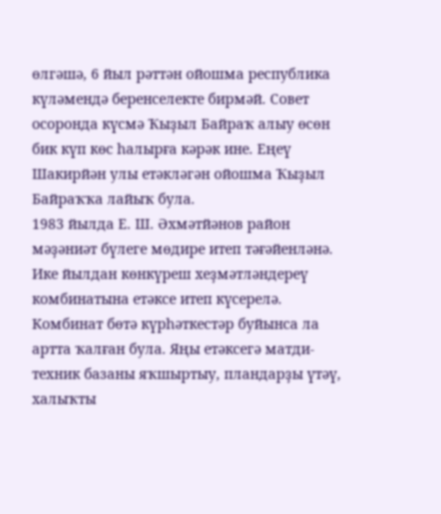өлгәшә, 6 йыл рәттән ойошма республика күләмендә беренселекте бирмәй. Совет осоронда күсмә Ҡыҙыл Байраҡ алыу өсөн бик күп көс һалырға кәрәк ине. Еңеү Шакирйән улы етәкләгән ойошма Ҡыҙыл Байраҡҡа лайыҡ була.
1983 йылда Е. Ш. Әхмәтйәнов район мәҙәниәт бүлеге мөдире итеп тәғәйенләнә. Ике йылдан көнкүреш хеҙмәтләндереү комбинатына етәксе итеп күсерелә. Комбинат бөтә күрһәткестәр буйынса ла артта ҡалған була. Яңы етәксегә матди-техник базаны яҡшыртыу, пландарҙы үтәү, халыҡты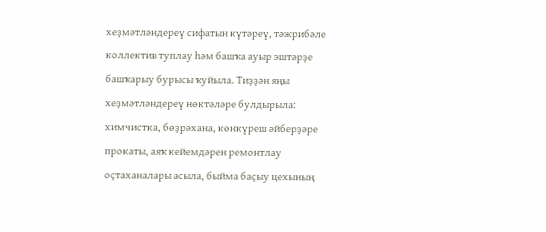хеҙмәтләндереү сифатын күтәреү, тәжрибәле коллектив туплау һәм башҡа ауыр эштәрҙе башҡарыу бурысы ҡуйыла. Тиҙҙән яңы хеҙмәтләндереү нөктәләре булдырыла: химчистка, бөҙрәхана, көнкүреш әйберҙәре прокаты, аяҡ кейемдәрен ремонтлау оҫтаханалары асыла, быйма баҫыу цехының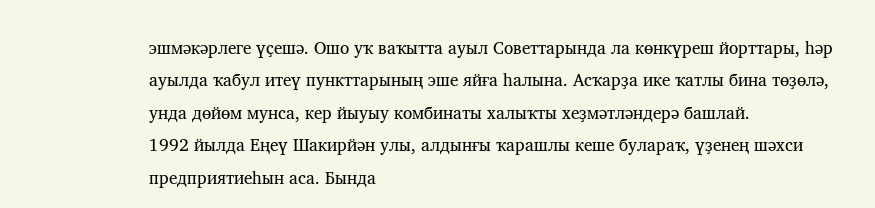эшмәкәрлеге үҫешә. Ошо уҡ ваҡытта ауыл Советтарында ла көнкүреш йорттары, һәр ауылда ҡабул итеү пункттарының эше яйға һалына. Асҡарҙа ике ҡатлы бина төҙөлә, унда дөйөм мунса, кер йыуыу комбинаты халыҡты хеҙмәтләндерә башлай.
1992 йылда Еңеү Шакирйән улы, алдынғы ҡарашлы кеше булараҡ, үҙенең шәхси предприятиеһын аса. Бында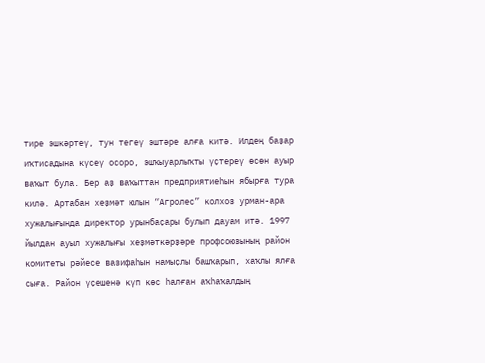тире эшкәртеү, тун тегеү эштәре алға китә. Илдең баҙар иҡтисадына күсеү осоро, эшҡыуарлыҡты үҫтереү өсөн ауыр ваҡыт була. Бер аҙ ваҡыттан предприятиеһын ябырға тура килә. Артабан хеҙмәт юлын “Агролес” колхоз урман-ара хужалығында директор урынбаҫары булып дауам итә. 1997 йылдан ауыл хужалығы хеҙмәткәрҙәре профсоюзының район комитеты рәйесе вазифаһын намыҫлы башҡарып, хаҡлы ялға сыға. Район үҫешенә күп көс һалған аҡһаҡалдың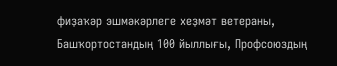фиҙаҡәр эшмәкәрлеге хеҙмәт ветераны, Башҡортостандың 100 йыллығы, Профсоюздың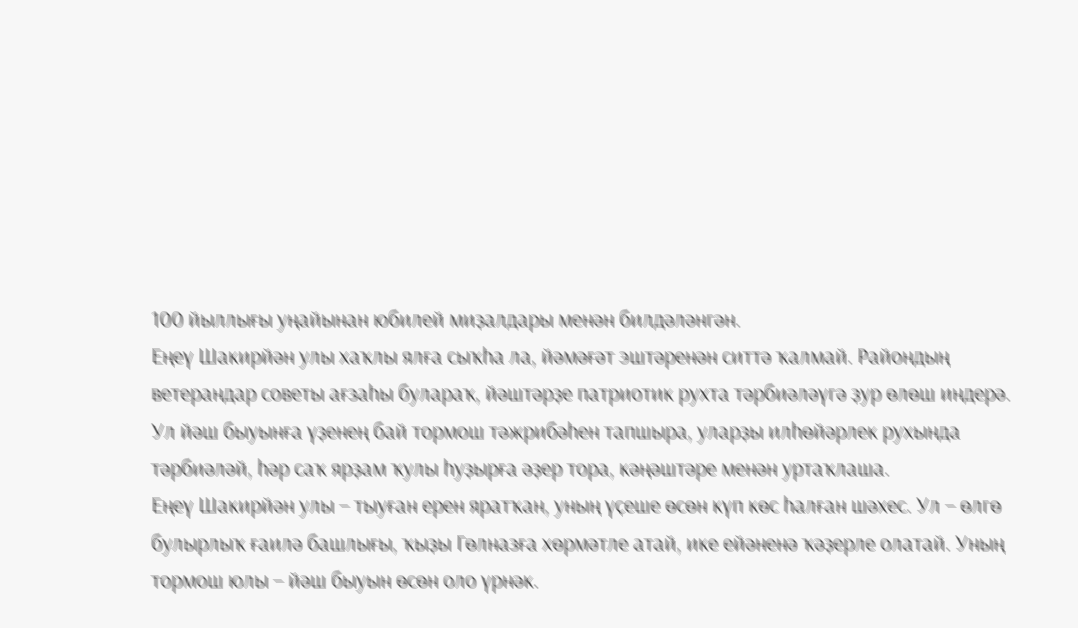100 йыллығы уңайынан юбилей миҙалдары менән билдәләнгән.
Еңеү Шакирйән улы хаҡлы ялға сыҡһа ла, йәмәғәт эштәренән ситтә ҡалмай. Райондың ветерандар советы ағзаһы булараҡ, йәштәрҙе патриотик рухта тәрбиәләүгә ҙур өлөш индерә. Ул йәш быуынға үҙенең бай тормош тәжрибәһен тапшыра, уларҙы илһөйәрлек рухында тәрбиәләй, һәр саҡ ярҙам ҡулы һуҙырға әҙер тора, кәңәштәре менән уртаҡлаша.
Еңеү Шакирйән улы – тыуған ерен яратҡан, уның үҫеше өсөн күп көс һалған шәхес. Ул – өлгө булырлыҡ ғаилә башлығы, ҡыҙы Гөлназға хөрмәтле атай, ике ейәненә ҡәҙерле олатай. Уның тормош юлы – йәш быуын өсөн оло үрнәк.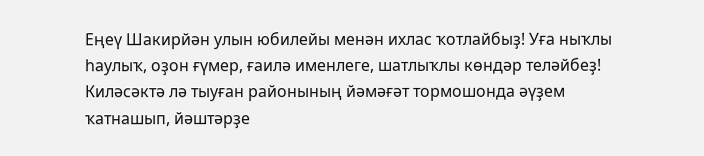Еңеү Шакирйән улын юбилейы менән ихлас ҡотлайбыҙ! Уға ныҡлы һаулыҡ, оҙон ғүмер, ғаилә именлеге, шатлыҡлы көндәр теләйбеҙ! Киләсәктә лә тыуған районының йәмәғәт тормошонда әүҙем ҡатнашып, йәштәрҙе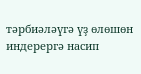тәрбиәләүгә үҙ өлөшөн индерергә насип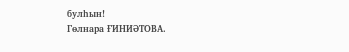булһын!
Гөлнара ҒИНИӘТОВА.